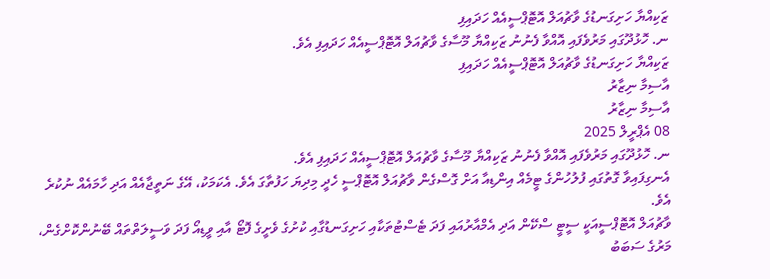ޒަކިއްޔާ ހަށިގަނޑުގެ ވާޗުއަލް އޮޓޮޕްސީއެއް ހަދައިފި
ނ. ހޮޅުދޫގައި މަރުވެފައި އޮއްވާ ފެނުނު ޒަކިއްޔާ މޫސާގެ ވާޗުއަލް އޮޓޮޕްސީއެއް ހަދައިފި އެވެ.
ޒަކިއްޔާ ހަށިގަނޑުގެ ވާޗުއަލް އޮޓޮޕްސީއެއް ހަދައިފި
އާސިމާ ނިޒާރު
އާސިމާ ނިޒާރު
08 އެޕްރީލް 2025
ނ. ހޮޅުދޫގައި މަރުވެފައި އޮއްވާ ފެނުނު ޒަކިއްޔާ މޫސާގެ ވާޗުއަލް އޮޓޮޕްސީއެއް ހަދައިފި އެވެ.
އެނގިފައިވާ ގޮތުގައި ފުލުހުންގެ ޓީމެއް އިންޑިއާ އަށް ގޮސްގެން ވާޗުއަލް އޮޓޮޕްސީ ހެދީ މިދިޔަ ހަފުތާގަ އެވެ. އެކަމަކު، އޭގެ ނަތީޖާއެއް އަދި ހާމައެއް ނުކުރެ އެވެ.
ވާޗުއަލް އޮޓޮޕްސީއަކީ ސީޓީ ސްކޭން އަދި އެމްއާރުއައި ފަދަ ޓެސްޓުތަކާއި ހަށިގަނޑުގާއި ކުށުގެ ވެށީގެ ފޮޓޯ އާއި ވީޑިއޯ ފަދަ ވަސީލަތްތައް ބޭނުންކޮށްގެން، މަރުގެ ސަބަބު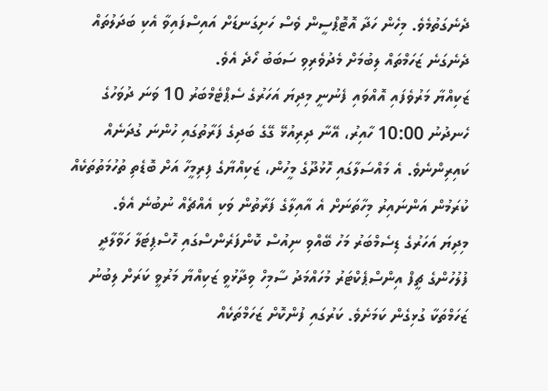ދެނެގަތުމެވެ. މިހެން ހަދާ އޮޓޮޕްސީން ވެސް ހަށިގަނޑަށް އައިސްފައިވާ އެކި ބަދަލުތައް ދެނެގަނެ ޒަހަމްތައް ލިބުމަށް މެދުވެރިވި ސަބަބު ހޯދެ އެވެ.
ޒަކިއްޔާ މަރުވެފައި އޮއްވައި ފެނުނީ މިދިޔަ އަހަރުގެ ސެޕްޓެމްބަރު 10 ވަނަ ދުވަހުގެ ހެނދުނު 10:00 ހާއިރު، އޭނާ ދިރިއުޅޭ ގޭގެ ބަދިގެ ފަރާތުގައި ހުންނަ ގުދަނެއް ކައިރިންނެވެ. އެ މައްސަލާގައި ހޮޅުދޫގެ މީހުން، ޒަކިއްޔާގެ ފިރިމީހާ އަށް ބޮޑެތި ތުހުމަތުތަކެއް ކުރަމުން އަންނައިރު މިހާތަނަށް އެ އާއިލާގެ ފަރާތުން ވަކި އެއްޗެއް ނުބުނެ އެވެ.
މިދިޔަ އަހަރުގެ ޑިސެމްބަރު މަހު ބޭއްވި ނިއުސް ކޮންފަރެންސްގައި ހޮސްޕިޓަލާ ހަވާލާދީ ފުލުހުންގެ ޗީފް އިންސްޕެކްޓަރު މުހައްމަދު ސާމިހް ވިދާޅުވީ ޒަކިއްޔާ މަރުވީ ކަރަށް ލިބުނު ޒަހަމްތަކާ ގުޅިގެން ކަމަށެވެ. ކަރުގައި ފުންކޮށް ޒަހަމްތަކެއް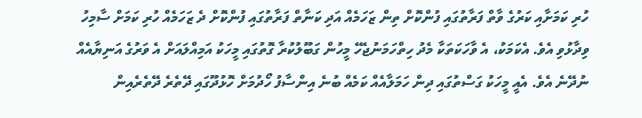ހުރި ކަމަށާއި ކަރުގެ ވާތް ފަރާތުގައި ފުންކޮށް ތިން ޒަހަމެއް އަދި ކަނާތް ފަރާތުގައި ފުންކޮށް ދެ ޒަހަމެއް ހުރި ކަމަށް ސާމިހު ވިދާޅުވި އެވެ. އެކަމަކު، އެ ވާހަކަތަކާ މެދު ހިތްހަމަނުޖެހޭ މީހުން ގަބޫލުކުރާ ގޮތުގައި މީހަކު އަމިއްލައަށް އެ ވަރުގެ އަނިޔާއެއް ނުދޭނެ އެވެ. އެއީ މީހަކު ގަސްތުގައި ދިން ހަމަލާއެއް ކަމެއް ބުނެ އިންސާފު ހޯދުމަށް ހޮޅުދޫގައި ދޭތެރެ ދޭތެރެއިން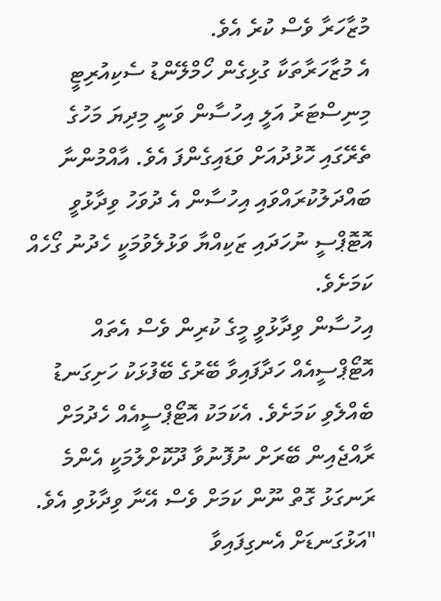މުޒާހަރާ ވެސް ކުރެ އެވެ.
އެ މުޒާހަރާތަކާ ގުޅިގެން ހޯމްލޭންޑު ސެކިއުރިޓީ މިނިސްޓަރު އަލީ އިހުސާން ވަނީ މިދިޔަ މަހުގެ ތެރޭގައި ހޮޅުދުއަށް ވަޑައިގެންފަ އެވެ. އާއްމުންނާ ބައްދަލުކުރައްވައި އިހުސާން އެ ދުވަހު ވިދާޅުވީ އޮޓޮޕްސީ ނުހަދައި ޒަކިއްޔާ ވަޅުލެވުމަކީ ހެދުނު ގޯހެއް ކަމަށެވެ.
އިހުސާން ވިދާޅުވީ މީގެ ކުރިން ވެސް އެތައް އޮޓޯޕްސީއެއް ހަދާފައިވާ ބޭރުގެ ބޭފުޅަކު ހަށިގަނޑު ބެއްލެވި ކަމަށެވެ. އެކަމަކު އޮޓޯޕްސީއެއް ހެދުމަށް ރާއްޖެއިން ބޭރަށް ނުފޮނުވާ ދޫކޮށްލުމަކީ އެންމެ ރަނގަޅު ގޮތް ނޫން ކަމަށް ވެސް އޭނާ ވިދާޅުވި އެވެ.
"އަޅުގަނޑަށް އެނގިފައިވާ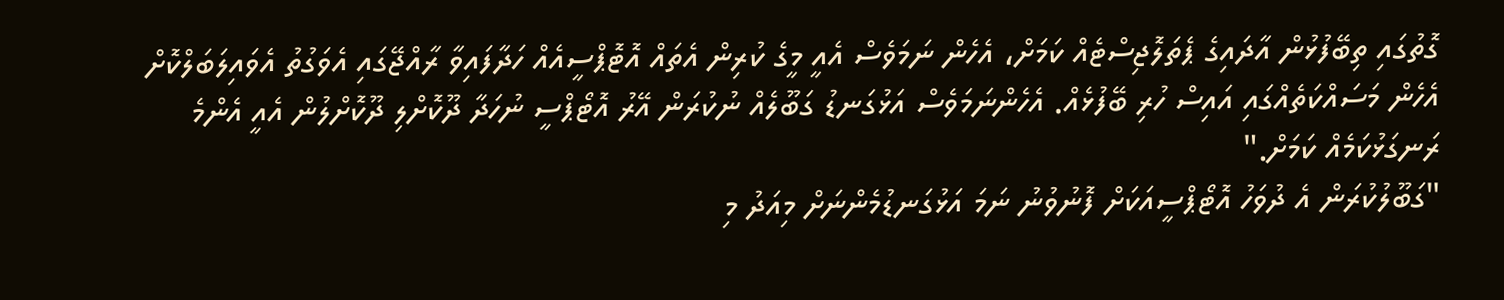ގޮތުގައި ތިބޭފުޅުން އާދައިގެ ޕެތަލޮޖިސްޓެއް ކަމަށް، އެހެން ނަމަވެސް އެއީ މީގެ ކުރިން އެތައް އޮޓޮޕްސީއެއް ހަދާފައިވާ ރާއްޖޭގައި އެވަގުތު އެވައިލަބަލްކޮށް އެހެން މަސައްކަތެއްގައި އައިސް ހުރި ބޭފުޅެއް. އެހެންނަމަވެސް އަޅުގަނޑު ގަބޫލެއް ނުކުރަން އޭރު އޮޓޯޕްސީ ނުހަދާ ދޫކޮށްލި ދޫކޮށްލުން އެއީ އެންމެ ރަނގަޅުކަމެއް ކަމަށް."
"ގަބޫލުކުރަން އެ ދުވަހު އޮޓޯޕްސީއަކަށް ފޮނުވުނު ނަމަ އަޅުގަނޑުމެންނަށް މިއަދު މި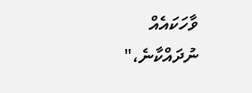ވާހަކައެއް ނުދައްކާނެ،"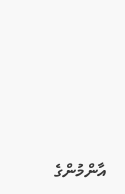އާންމުންގެ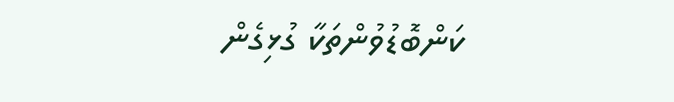ކަންބޮޑުވުންތަކާ ގުޅިގެން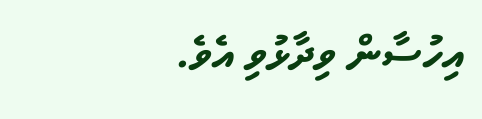އިހުސާން ވިދާޅުވި އެވެ.